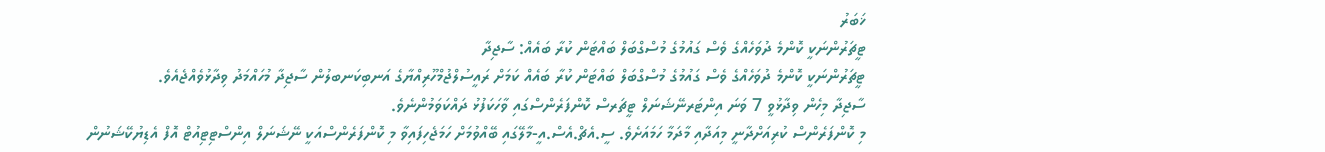ޚަބަރު
ޓީޗަރުންނަކީ ކޮންމެ ދުވަހެއްގެ ވެސް ގައުމުގެ މުސްގްބަލް ބައްޓަން ކުރާ ބައެއް: ސާޖިދާ
ޓީޗަރުންނަކީ ކޮންމެ ދުވަހެއްގެ ވެސް ގައުމުގެ މުސްގްބަލް ބައްޓަން ކުރާ ބައެއް ކަމަށް ރައީސުލްޖުމްހޫރިއްޔާގެ އަނބިކަނބލުން ސާޖިދާ މުހައްމަދު ވިދާޅުވެއްޖެއެވެ.
ސާޖިދާ މިހެން ވިދާޅުވީ 7 ވަނަ އިންޓަރނޭޝަނަލް ޓީޗަރސް ކޮންފަރެންސްގައި ވާހަކަފުޅު ދައްކަވަމުންނެވެ.
މި ކޮންފަރެންސް ކުރިއަށްދާނީ މިއަދާއި މާދަމާ ހަމައަށެވެ. ސީ.އެޗް.އެސް.އީ-މާލޭގައި ބޭއްވުމަށް ހަމަޖެހިފައިވާ މި ކޮންފަރެންސްއަކީ ނޭޝަނަލް އިންސްޓިޓިއުޓް އޮފް އެޑިޔުކޭޝަނުން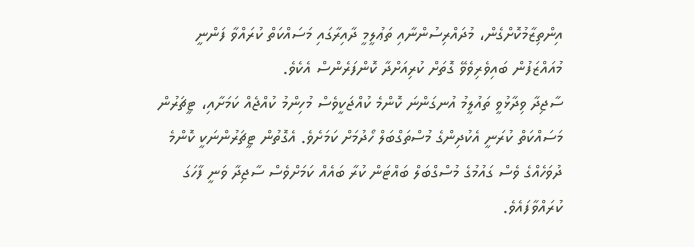އިންތިޒާމުކޮށްގެން، މުދައްރިސުންނާއި ތަޢުލީމީ ދާއިރާގައި މަސައްކަތް ކުރައްވާ ފަންނީ މުއައްޒަފުން ބައިވެރިވެވޭ ގޮތަށް ކުރިއަށްދާ ކޮންފަރެންސް އެކެވެ.
ސާޖިދާ ވިދާޅުވީ ތައުލީމު އުނގަންނަ ކޮންމެ ކުއްޖަކީވެސް މުހިންމު ކުއްޖެއް ކަމަށާއި، ޓީޗަރުން މަސައްކަތް ކުރަނީ އެކުދިންގެ މުސްތަގްބަލް ހޯދުމަށް ކަމަށެވެ. އެގޮތުން ޓީޗަރުންނަކީ ކޮންމެ ދުވަހެއްގެ ވެސް ގައުމުގެ މުސްގްބަލް ބައްޓަން ކުރާ ބައެއް ކަމަށްވެސް ސާޖިދާ ވަނީ ފާހަގަ ކުރައްވާފައެވެ.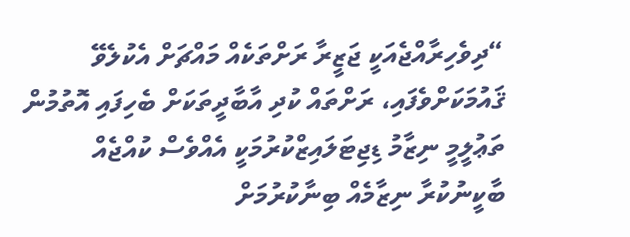“ދިވެހިރާއްޖެއަކީ ޖަޒީރާ ރަށްތަކެއް މައްޗަށް އެކުލެވޭ ޤައުމަކަށްވެފައި، ރަށްތައް ކުދި އާބާދީތަކަށް ބެހިފައި އޮތުމުން ތަޢުލީމީ ނިޒާމު ޑިޖިޓަލައިޒްކުރުމަކީ އެއްވެސް ކުއްޖެއް ބާކީނުކުރާ ނިޒާމެއް ބިނާކުރުމަށް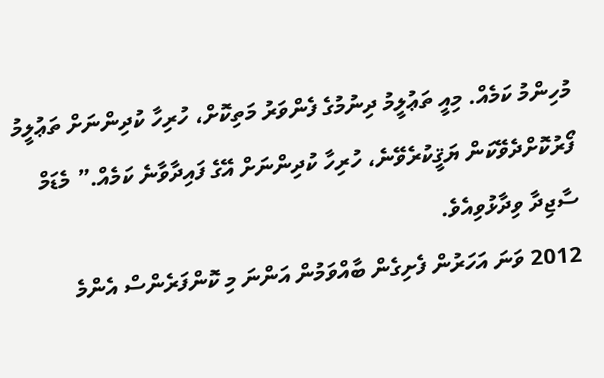މުހިންމު ކަމެއް. މިއީ ތަޢުލީމު ދިނުމުގެ ފެންވަރު މަތިކޮށް، ހުރިހާ ކުދިންނަށް ތަޢުލީމު ފޯރުކޮށްދެވޭކަން ޔަޤީކުރެވޭނެ، ހުރިހާ ކުދިންނަށް އޭގެ ފައިދާވާނެ ކަމެއް.” މެޑަމް ސާޖިދާ ވިދާޅުވިއެވެ.
2012 ވަނަ އަހަރުން ފެށިގެން ބާއްވަމުން އަންނަ މި ކޮންފަރެންސް އެންމެ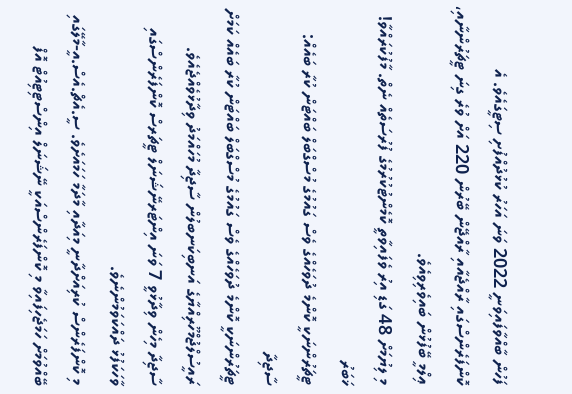ފަހުން ބާއްވާފައިވަނީ 2022 ވަނަ އަހަރު ކުޅުދުއްފުށި ސިޓީގައެވެ. އެ ކޮންފަރެންސްގައި ރާއްޖެއާއި ރާއްޖޭން ބޭރުން 220 އަށް ވުރެ ގިނަ ޓީޗަރުންނާއި، ޢިލްމީ ބޭފުޅުން ބައިވެރިވިއެވެ.
މި ލިޔުމަށް 48 ގަޑި އިރު ވެފައިވާތީ ކޮމެންޓުކުރުމުގެ ފުރުސަތެއް ނެތް. މާފުކުރައްވާ!
ޚަބަރު
ޓީޗަރުންނަކީ ކޮންމެ ދުވަހެއްގެ ވެސް ގައުމުގެ މުސްގްބަލް ބައްޓަން ކުރާ ބައެއް: ސާޖިދާ
ޓީޗަރުންނަކީ ކޮންމެ ދުވަހެއްގެ ވެސް ގައުމުގެ މުސްގްބަލް ބައްޓަން ކުރާ ބައެއް ކަމަށް ރައީސުލްޖުމްހޫރިއްޔާގެ އަނބިކަނބލުން ސާޖިދާ މުހައްމަދު ވިދާޅުވެއްޖެއެވެ.
ސާޖިދާ މިހެން ވިދާޅުވީ 7 ވަނަ އިންޓަރނޭޝަނަލް ޓީޗަރސް ކޮންފަރެންސްގައި ވާހަކަފުޅު ދައްކަވަމުންނެވެ.
މި ކޮންފަރެންސް ކުރިއަށްދާނީ މިއަދާއި މާދަމާ ހަމައަށެވެ. ސީ.އެޗް.އެސް.އީ-މާލޭގައި ބޭއްވުމަށް ހަމަޖެހިފައިވާ މި ކޮންފަރެންސްއަކީ ނޭޝަނަލް އިންސްޓިޓިއުޓް އޮފް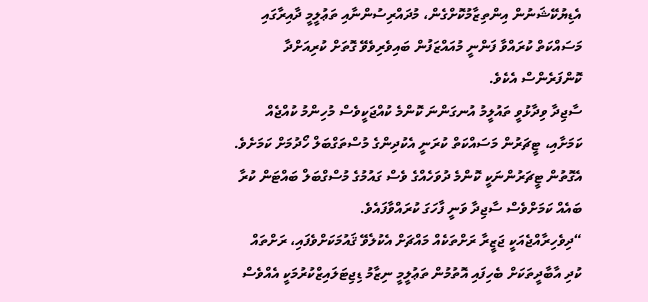އެޑިޔުކޭޝަނުން އިންތިޒާމުކޮށްގެން، މުދައްރިސުންނާއި ތަޢުލީމީ ދާއިރާގައި މަސައްކަތް ކުރައްވާ ފަންނީ މުއައްޒަފުން ބައިވެރިވެވޭ ގޮތަށް ކުރިއަށްދާ ކޮންފަރެންސް އެކެވެ.
ސާޖިދާ ވިދާޅުވީ ތައުލީމު އުނގަންނަ ކޮންމެ ކުއްޖަކީވެސް މުހިންމު ކުއްޖެއް ކަމަށާއި، ޓީޗަރުން މަސައްކަތް ކުރަނީ އެކުދިންގެ މުސްތަގްބަލް ހޯދުމަށް ކަމަށެވެ. އެގޮތުން ޓީޗަރުންނަކީ ކޮންމެ ދުވަހެއްގެ ވެސް ގައުމުގެ މުސްގްބަލް ބައްޓަން ކުރާ ބައެއް ކަމަށްވެސް ސާޖިދާ ވަނީ ފާހަގަ ކުރައްވާފައެވެ.
“ދިވެހިރާއްޖެއަކީ ޖަޒީރާ ރަށްތަކެއް މައްޗަށް އެކުލެވޭ ޤައުމަކަށްވެފައި، ރަށްތައް ކުދި އާބާދީތަކަށް ބެހިފައި އޮތުމުން ތަޢުލީމީ ނިޒާމު ޑިޖިޓަލައިޒްކުރުމަކީ އެއްވެސް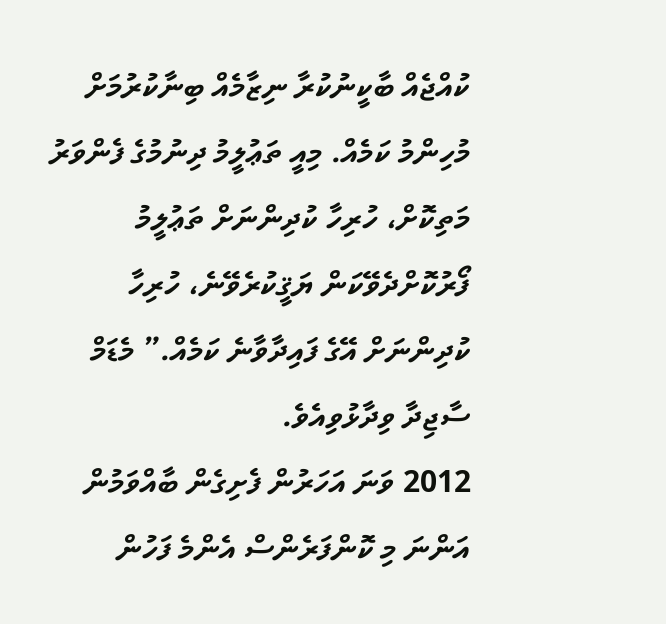ކުއްޖެއް ބާކީނުކުރާ ނިޒާމެއް ބިނާކުރުމަށް މުހިންމު ކަމެއް. މިއީ ތަޢުލީމު ދިނުމުގެ ފެންވަރު މަތިކޮށް، ހުރިހާ ކުދިންނަށް ތަޢުލީމު ފޯރުކޮށްދެވޭކަން ޔަޤީކުރެވޭނެ، ހުރިހާ ކުދިންނަށް އޭގެ ފައިދާވާނެ ކަމެއް.” މެޑަމް ސާޖިދާ ވިދާޅުވިއެވެ.
2012 ވަނަ އަހަރުން ފެށިގެން ބާއްވަމުން އަންނަ މި ކޮންފަރެންސް އެންމެ ފަހުން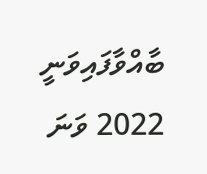ބާއްވާފައިވަނީ 2022 ވަނަ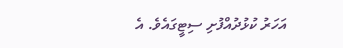އަހަރު ކުޅުދުއްފުށި ސިޓީގައެވެ. އެ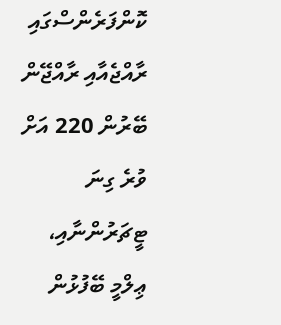ކޮންފަރެންސްގައި ރާއްޖެއާއި ރާއްޖޭން ބޭރުން 220 އަށް ވުރެ ގިނަ ޓީޗަރުންނާއި، ޢިލްމީ ބޭފުޅުން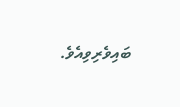ބައިވެރިވިއެވެ.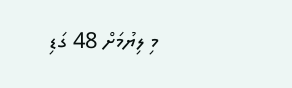މި ލިޔުމަށް 48 ގަޑި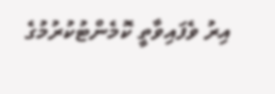އިރު ވެފައިވާތީ ކޮމެންޓުކުރުމުގެ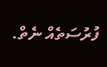ފުރުސަތެއް ނެތް.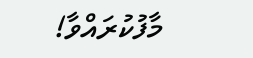މާފުކުރައްވާ!